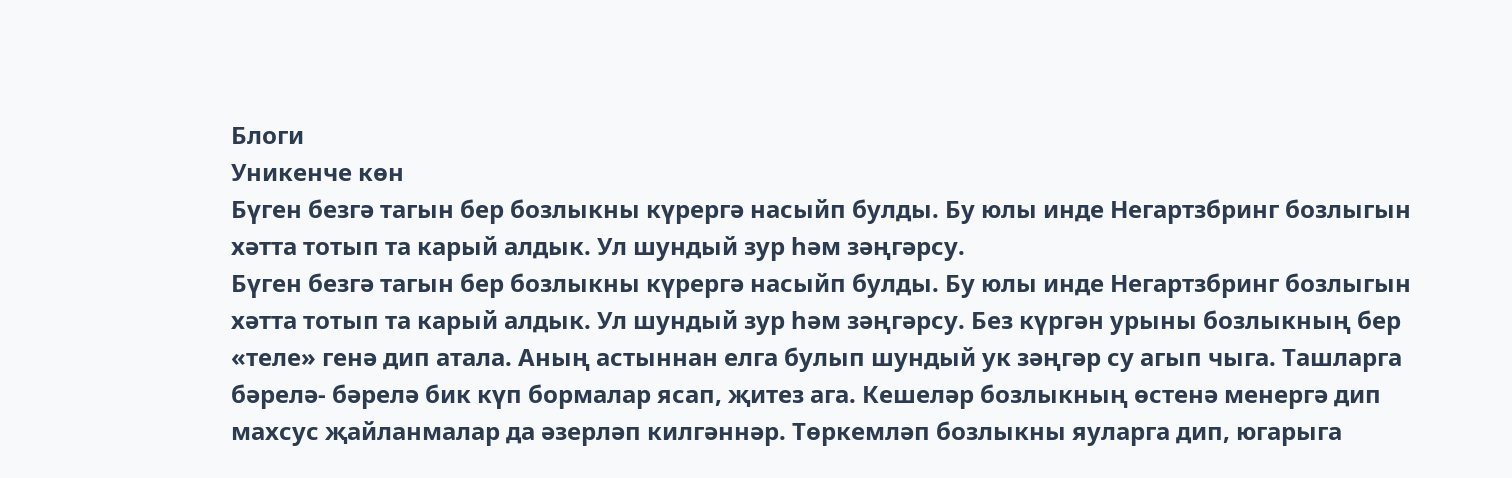Блоги
Уникенче көн
Бүген безгә тагын бер бозлыкны күрергә насыйп булды. Бу юлы инде Негартзбринг бозлыгын хәтта тотып та карый алдык. Ул шундый зур һәм зәңгәрсу.
Бүген безгә тагын бер бозлыкны күрергә насыйп булды. Бу юлы инде Негартзбринг бозлыгын хәтта тотып та карый алдык. Ул шундый зур һәм зәңгәрсу. Без күргән урыны бозлыкның бер «теле» генә дип атала. Аның астыннан елга булып шундый ук зәңгәр су агып чыга. Ташларга бәрелә- бәрелә бик күп бормалар ясап, җитез ага. Кешеләр бозлыкның өстенә менергә дип махсус җайланмалар да әзерләп килгәннәр. Төркемләп бозлыкны яуларга дип, югарыга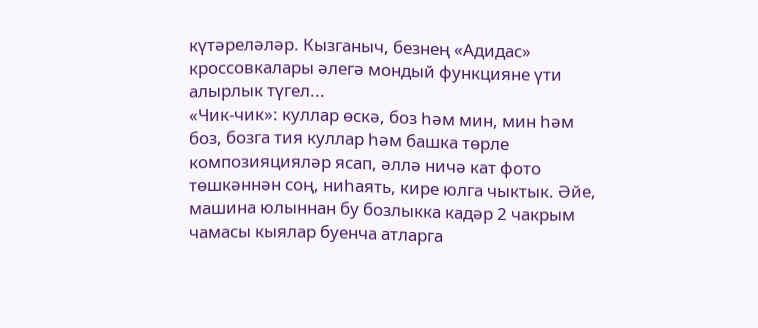күтәреләләр. Кызганыч, безнең «Адидас» кроссовкалары әлегә мондый функцияне үти алырлык түгел...
«Чик-чик»: куллар өскә, боз һәм мин, мин һәм боз, бозга тия куллар һәм башка төрле композияцияләр ясап, әллә ничә кат фото төшкәннән соң, ниһаять, кире юлга чыктык. Әйе, машина юлыннан бу бозлыкка кадәр 2 чакрым чамасы кыялар буенча атларга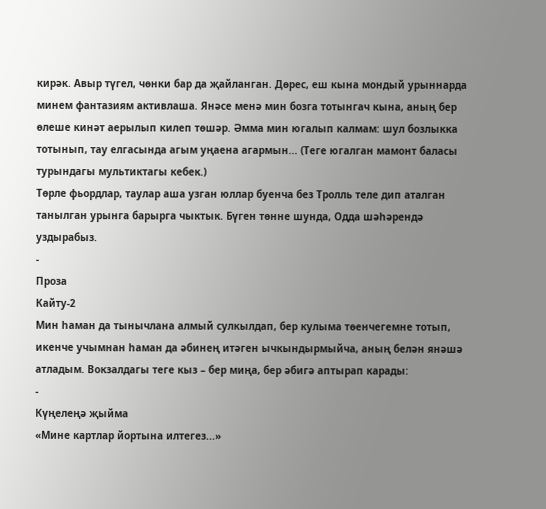кирәк. Авыр түгел, чөнки бар да җайланган. Дөрес, еш кына мондый урыннарда минем фантазиям активлаша. Янәсе менә мин бозга тотынгач кына, аның бер өлеше кинәт аерылып килеп төшәр. Әмма мин югалып калмам: шул бозлыкка тотынып, тау елгасында агым уңаена агармын... (Теге югалган мамонт баласы турындагы мультиктагы кебек.)
Төрле фьордлар, таулар аша узган юллар буенча без Тролль теле дип аталган танылган урынга барырга чыктык. Бүген төнне шунда, Одда шәһәрендә уздырабыз.
-
Проза
Кайту-2
Мин һаман да тынычлана алмый сулкылдап, бер кулыма төенчегемне тотып, икенче учымнан һаман да әбинең итәген ычкындырмыйча, аның белән янәшә атладым. Вокзалдагы теге кыз – бер миңа, бер әбигә аптырап карады:
-
Күңелеңә җыйма
«Мине картлар йортына илтегез...»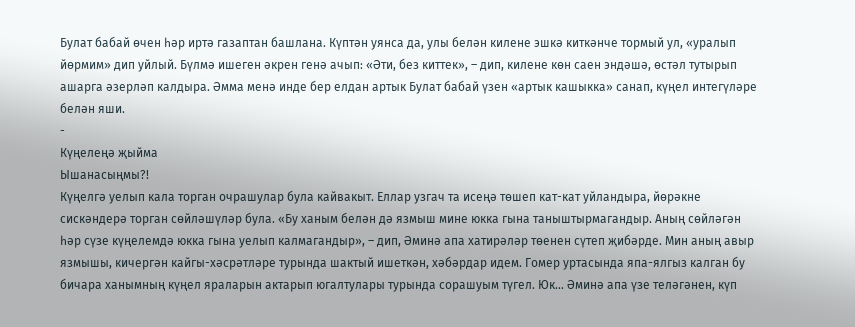Булат бабай өчен һәр иртә газаптан башлана. Күптән уянса да, улы белән килене эшкә киткәнче тормый ул, «уралып йөрмим» дип уйлый. Бүлмә ишеген әкрен генә ачып: «Әти, без киттек», – дип, килене көн саен эндәшә, өстәл тутырып ашарга әзерләп калдыра. Әмма менә инде бер елдан артык Булат бабай үзен «артык кашыкка» санап, күңел интегүләре белән яши.
-
Күңелеңә җыйма
Ышанасыңмы?!
Күңелгә уелып кала торган очрашулар була кайвакыт. Еллар узгач та исеңә төшеп кат-кат уйландыра, йөрәкне сискәндерә торган сөйләшүләр була. «Бу ханым белән дә язмыш мине юкка гына таныштырмагандыр. Аның сөйләгән һәр сүзе күңелемдә юкка гына уелып калмагандыр», – дип, Әминә апа хатирәләр төенен сүтеп җибәрде. Мин аның авыр язмышы, кичергән кайгы-хәсрәтләре турында шактый ишеткән, хәбәрдар идем. Гомер уртасында япа-ялгыз калган бу бичара ханымның күңел яраларын актарып югалтулары турында сорашуым түгел. Юк... Әминә апа үзе теләгәнен, күп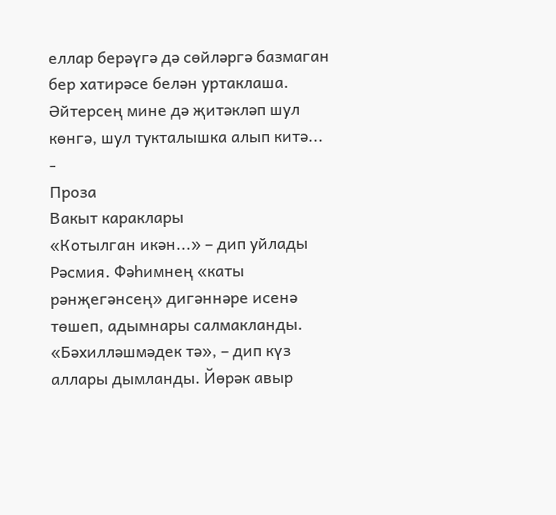еллар берәүгә дә сөйләргә базмаган бер хатирәсе белән уртаклаша. Әйтерсең мине дә җитәкләп шул көнгә, шул тукталышка алып китә...
-
Проза
Вакыт караклары
«Котылган икән...» – дип уйлады Рәсмия. Фәһимнең «каты рәнҗегәнсең» дигәннәре исенә төшеп, адымнары салмакланды. «Бәхилләшмәдек тә», – дип күз аллары дымланды. Йөрәк авыр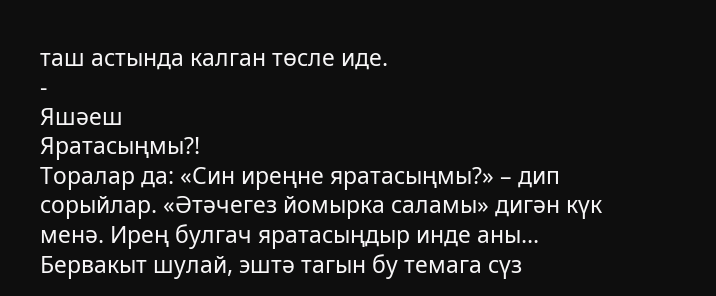таш астында калган төсле иде.
-
Яшәеш
Яратасыңмы?!
Торалар да: «Син иреңне яратасыңмы?» – дип сорыйлар. «Әтәчегез йомырка саламы» дигән күк менә. Ирең булгач яратасыңдыр инде аны... Бервакыт шулай, эштә тагын бу темага сүз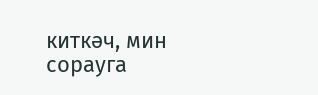киткәч, мин сорауга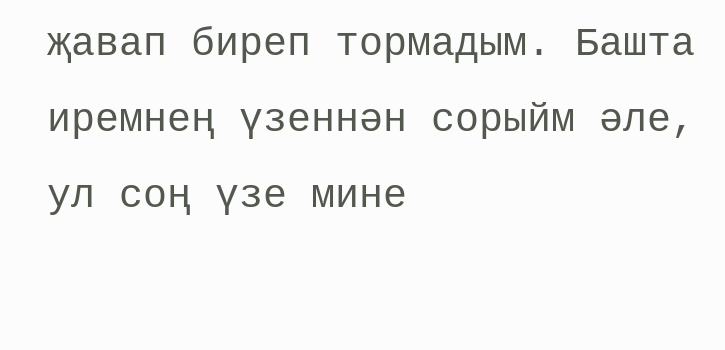җавап биреп тормадым. Башта иремнең үзеннән сорыйм әле, ул соң үзе мине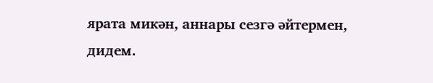ярата микән, аннары сезгә әйтермен, дидем.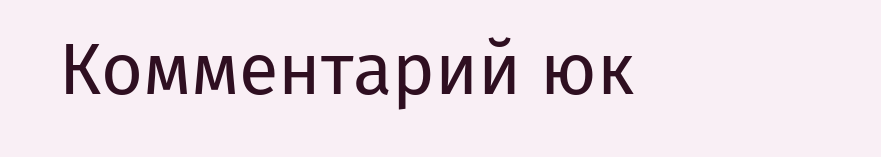Комментарий юк